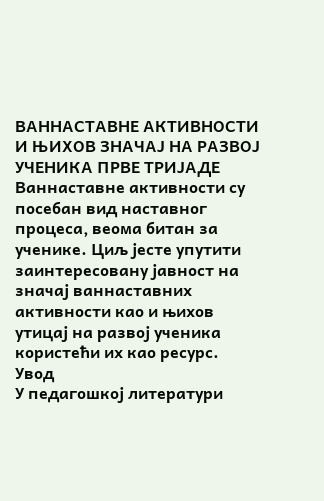ВАННАСТАВНЕ АКТИВНОСТИ И ЊИХОВ ЗНАЧАЈ НА РАЗВОЈ УЧЕНИКА ПРВЕ ТРИЈАДЕ
Ваннаставне активности су посебан вид наставног процеса, веома битан за ученике. Циљ јесте упутити заинтересовану јавност на значај ваннаставних активности као и њихов утицај на развој ученика користећи их као ресурс.
Увод
У педагошкој литератури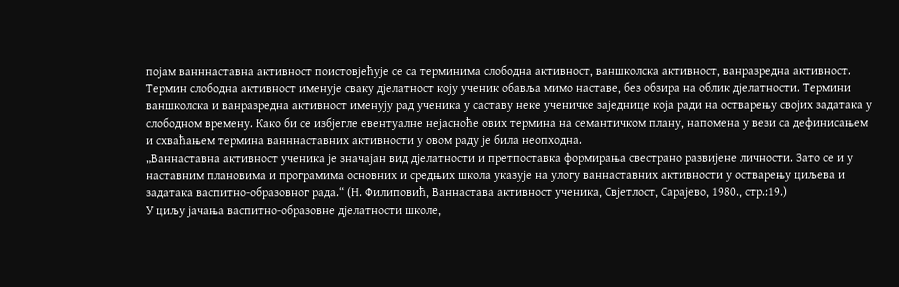појам ванннаставна активност поистовјећује се са терминима слободна активност, ваншколска активност, ванразредна активност. Термин слободна активност именује сваку дјелатност коју ученик обавља мимо наставе, без обзира на облик дјелатности. Термини ваншколска и ванразредна активност именују рад ученика у саставу неке ученичке заједнице која ради на остварењу својих задатака у слободном времену. Како би се избјегле евентуалне нејасноће ових термина на семантичком плану, напомена у вези са дефинисањем и схваћањем термина ванннаставних активности у овом раду је била неопходна.
„Ваннаставна активност ученика је значајан вид дјелатности и претпоставка формирања свестрано развијене личности. Зато се и у наставним плановима и програмима основних и средњих школа указује на улогу ваннаставних активности у остварењу циљева и задатака васпитно-образовног рада.“ (Н. Филиповић, Ваннастава активност ученика, Свјетлост, Сарајево, 1980., стр.:19.)
У циљу јачања васпитно-образовне дјелатности школе,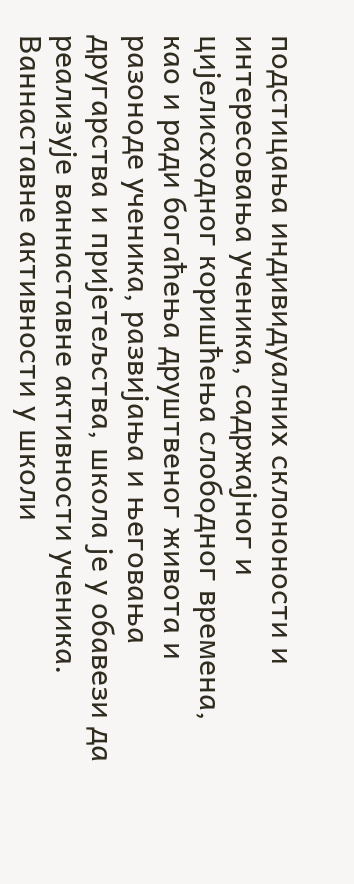подстицања индивидуалних склононости и интересовања ученика, садржајног и цијелисходног коришћења слободног времена, као и ради богаћења друштвеног живота и разоноде ученика, развијања и његовања другарства и пријетељства, школа је у обавези да реализује ваннаставне активности ученика.
Ваннаставне активности у школи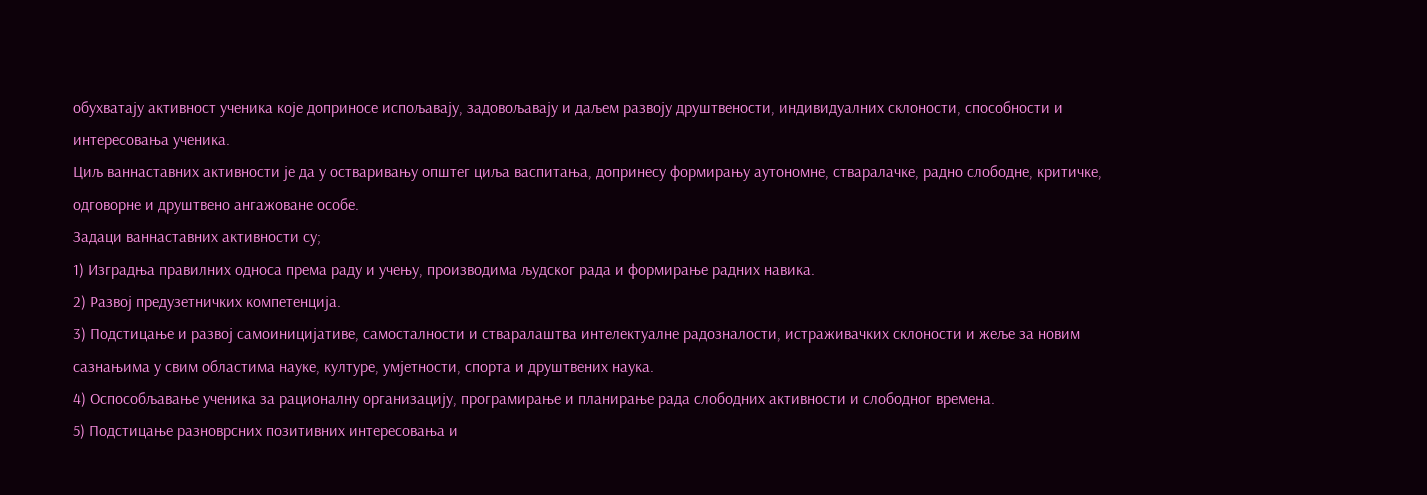обухватају активност ученика које доприносе испољавају, задовољавају и даљем развоју друштвености, индивидуалних склоности, способности и интересовања ученика.
Циљ ваннаставних активности је да у остваривању општег циља васпитања, допринесу формирању аутономне, стваралачке, радно слободне, критичке, одговорне и друштвено ангажоване особе.
Задаци ваннаставних активности су;
1) Изградња правилних односа према раду и учењу, производима људског рада и формирање радних навика.
2) Развој предузетничких компетенција.
3) Подстицање и развој самоиницијативе, самосталности и стваралаштва интелектуалне радозналости, истраживачких склоности и жеље за новим сазнањима у свим областима науке, културе, умјетности, спорта и друштвених наука.
4) Оспособљавање ученика за рационалну организацију, програмирање и планирање рада слободних активности и слободног времена.
5) Подстицање разноврсних позитивних интересовања и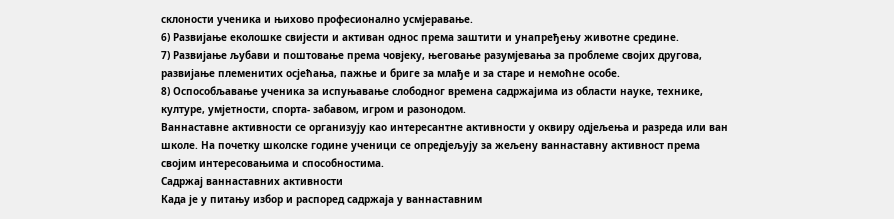склоности ученика и њихово професионално усмјеравање.
6) Развијање еколошке свијести и активан однос према заштити и унапређењу животне средине.
7) Развијање љубави и поштовање према човјеку, његовање разумјевања за проблеме својих другова, развијање племенитих осјећања, пажње и бриге за млађе и за старе и немоћне особе.
8) Оспособљавање ученика за испуњавање слободног времена садржајима из области науке, технике, културе, умјетности, спорта- забавом, игром и разонодом.
Ваннаставне активности се организују као интересантне активности у оквиру одјељења и разреда или ван школе. На почетку школске године ученици се опредјељују за жељену ваннаставну активност према својим интересовањима и способностима.
Садржај ваннаставних активности
Када је у питању избор и распоред садржаја у ваннаставним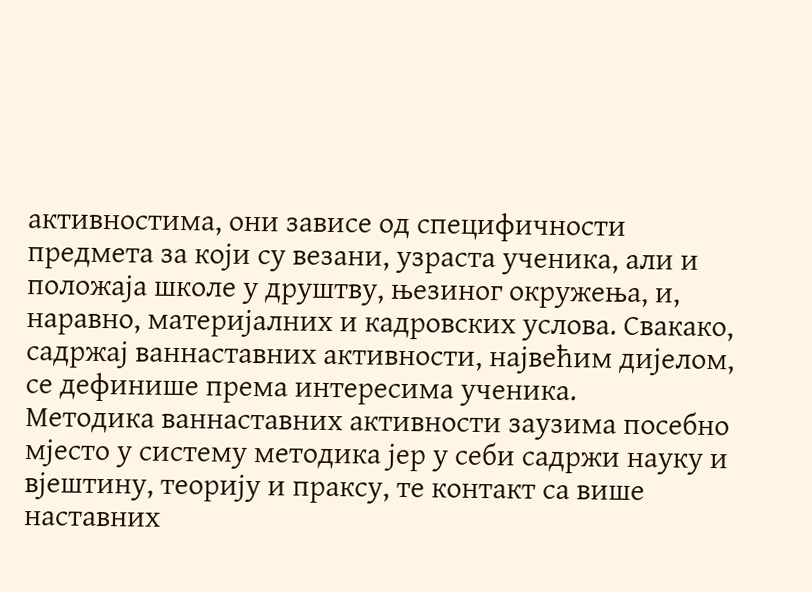активностима, они зависе од специфичности предмета за који су везани, узраста ученика, али и положаја школе у друштву, њезиног окружења, и, наравно, материјалних и кадровских услова. Свакако, садржај ваннаставних активности, највећим дијелом, се дефинише према интересима ученика.
Методика ваннаставних активности заузима посебно мјесто у систему методика јер у себи садржи науку и вјештину, теорију и праксу, те контакт са више наставних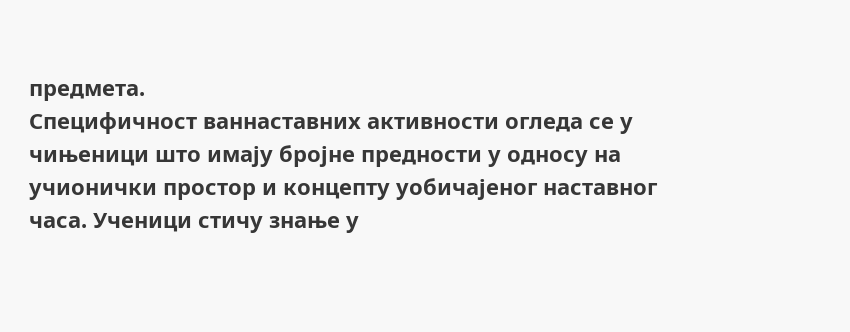предмета.
Специфичност ваннаставних активности огледа се у чињеници што имају бројне предности у односу на учионички простор и концепту уобичајеног наставног часа. Ученици стичу знање у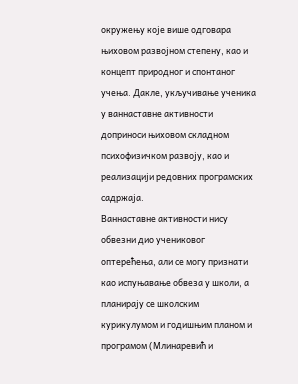окружењу које више одговара њиховом развојном степену, као и концепт природног и спонтаног учења. Дакле, укључивање ученика у ваннаставне активности доприноси њиховом складном психофизичком развоју, као и реализацији редовних програмских садржаја.
Ваннаставне активности нису обвезни дио учениковог оптерећења, али се могу признати као испуњавање обвеза у школи, а планирају се школским курикулумом и годишњим планом и програмом (Млинаревић и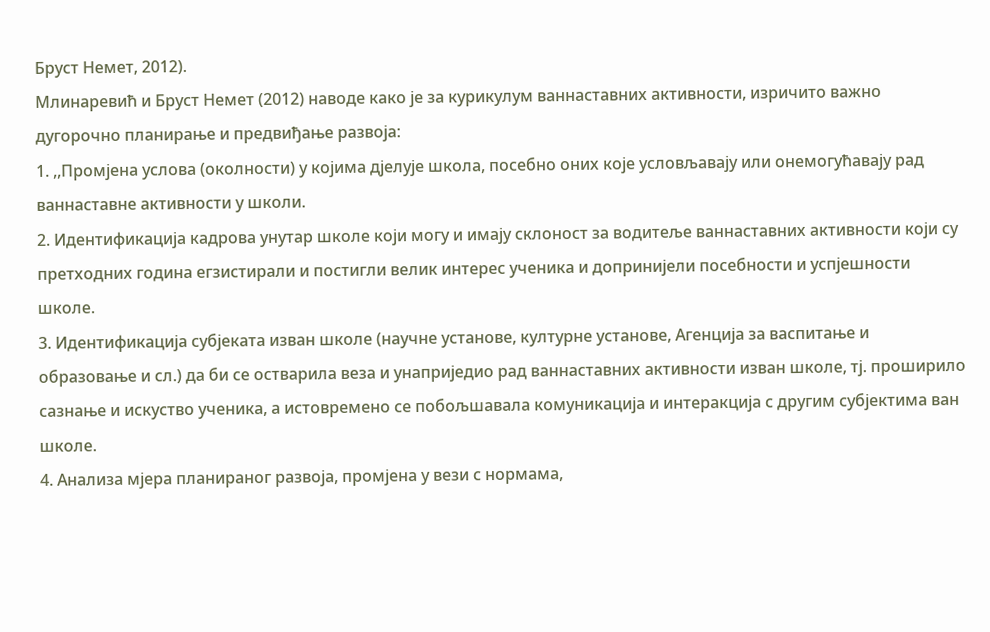Бруст Немет, 2012).
Млинаревић и Бруст Немет (2012) наводе како је за курикулум ваннаставних активности, изричито важно дугорочно планирање и предвиђање развоја:
1. ,,Промјена услова (околности) у којима дјелује школа, посебно оних које условљавају или онемогућавају рад ваннаставне активности у школи.
2. Идентификација кадрова унутар школе који могу и имају склоност за водитеље ваннаставних активности који су претходних година егзистирали и постигли велик интерес ученика и допринијели посебности и успјешности школе.
3. Идентификација субјеката изван школе (научне установе, културне установе, Агенција за васпитање и образовање и сл.) да би се остварила веза и унаприједио рад ваннаставних активности изван школе, тј. проширило сазнање и искуство ученика, а истовремено се побољшавала комуникација и интеракција с другим субјектима ван школе.
4. Анализа мјера планираног развоја, промјена у вези с нормама,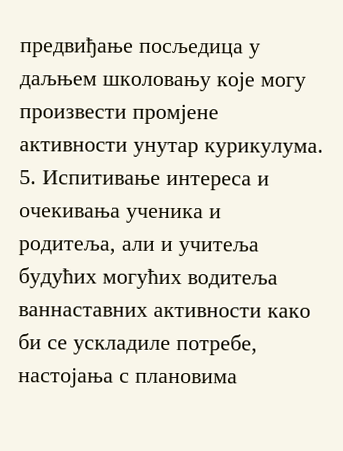предвиђање посљедица у даљњем школовању које могу произвести промјене активности унутар курикулума.
5. Испитивање интереса и очекивања ученика и родитеља, али и учитеља будућих могућих водитеља ваннаставних активности како би се ускладиле потребе, настојања с плановима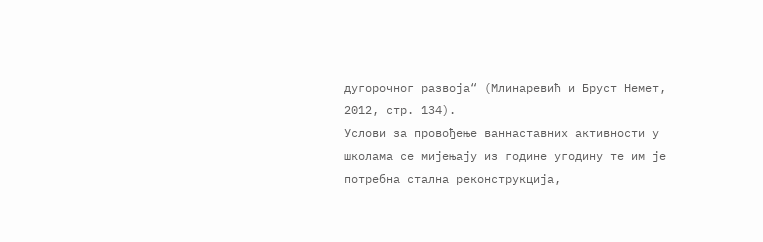дугорочног развоја“ (Млинаревић и Бруст Немет, 2012, стр. 134).
Услови за провођење ваннаставних активности у школама се мијењају из године угодину те им је потребна стална реконструкција,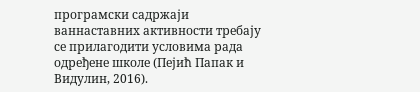програмски садржаји ваннаставних активности требају се прилагодити условима рада одређене школе (Пејић Папак и Видулин, 2016).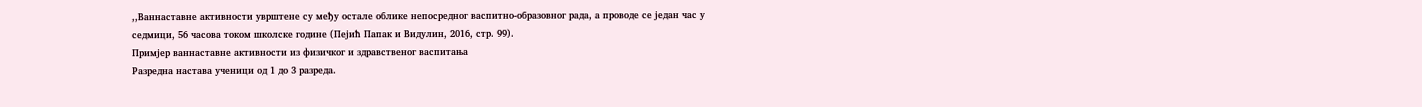,,Ваннаставне активности уврштене су међу остале облике непосредног васпитно-образовног рада, а проводе се један час у седмици, 56 часова током школске године (Пејић Папак и Видулин, 2016, стр. 99).
Примјер ваннаставне активности из физичког и здравственог васпитања
Разредна настава ученици од 1 до 3 разреда.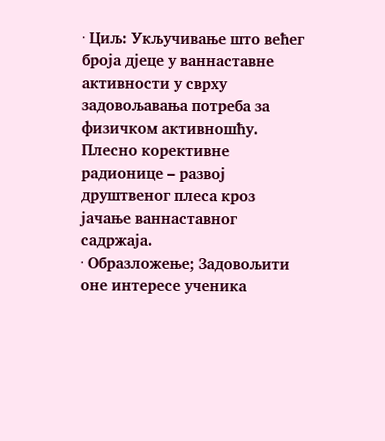· Циљ: Укључивање што већег броја дјеце у ваннаставне активности у сврху задовољавања потреба за физичком активношћу. Плесно корективне радионице – развој друштвеног плеса кроз јачање ваннаставног садржаја.
· Образложење; Задовољити оне интересе ученика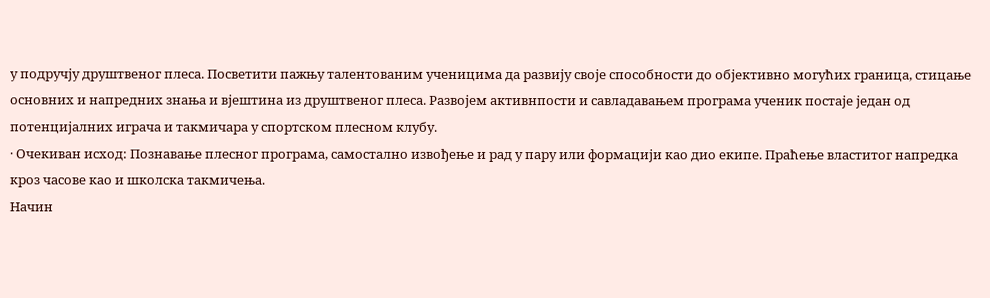у подручју друштвеног плеса. Посветити пажњу талентованим ученицима да развију своје способности до објективно могућих граница, стицање основних и напредних знања и вјештина из друштвеног плеса. Развојем активнпости и савладавањем програма ученик постаје један од потенцијалних играча и такмичара у спортском плесном клубу.
· Очекиван исход: Познавање плесног програма, самостално извођење и рад у пару или формацији као дио екипе. Праћење властитог напредка кроз часове као и школска такмичења.
Начин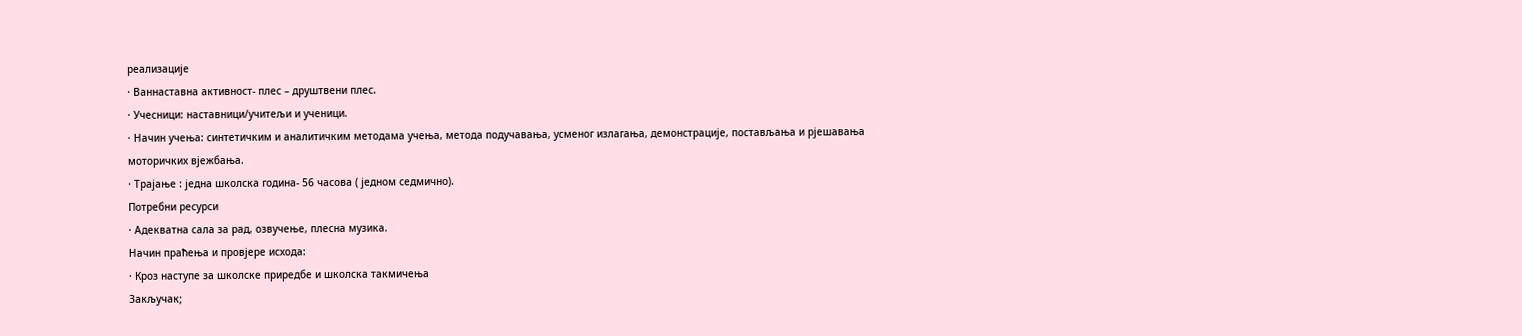реализације
· Ваннаставна активност- плес – друштвени плес.
· Учесници: наставници/учитељи и ученици.
· Начин учења: синтетичким и аналитичким методама учења, метода подучавања, усменог излагања, демонстрације, постављања и рјешавања моторичких вјежбања.
· Трајање : једна школска година- 56 часова ( једном седмично).
Потребни ресурси
· Адекватна сала за рад, озвучење, плесна музика.
Начин праћења и провјере исхода:
· Кроз наступе за школске приредбе и школска такмичења
Закључак;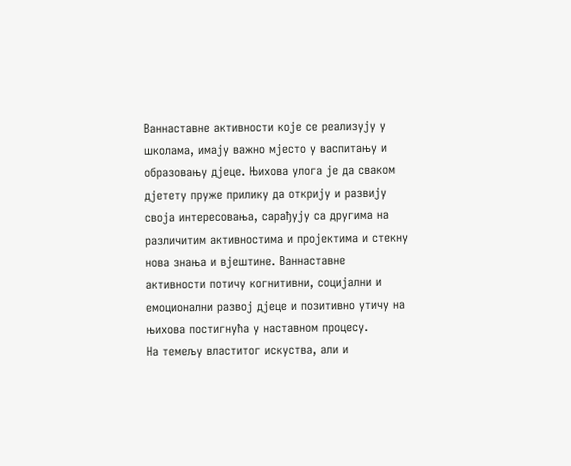Ваннаставне активности које се реализују у школама, имају важно мјесто у васпитању и образовању дјеце. Њихова улога је да сваком дјетету пруже прилику да открију и развију своја интересовања, сарађују са другима на различитим активностима и пројектима и стекну нова знања и вјештине. Ваннаставне активности потичу когнитивни, социјални и емоционални развој дјеце и позитивно утичу на њихова постигнућа у наставном процесу.
На темељу властитог искуства, али и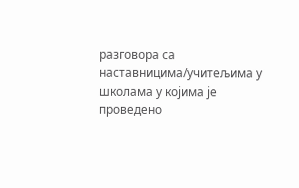разговора са наставницима/учитељима у школама у којима је проведено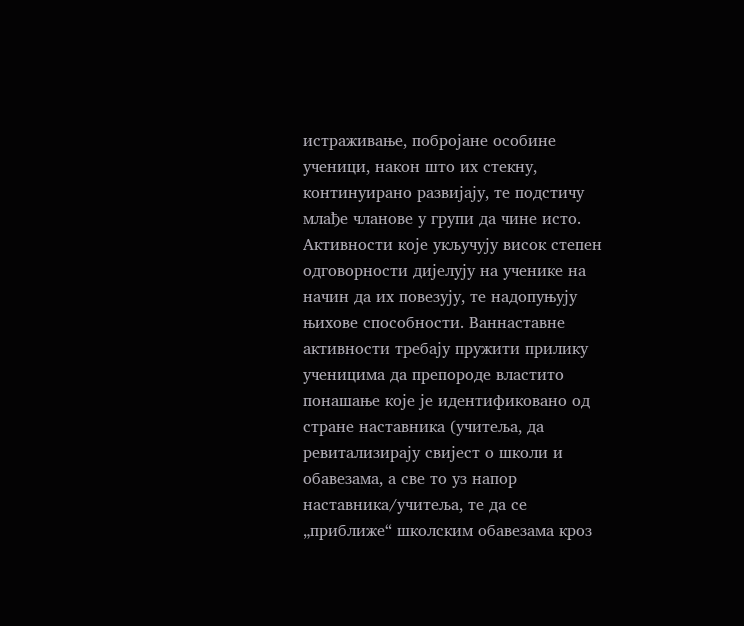истраживање, побројане особине ученици, након што их стекну, континуирано развијају, те подстичу млађе чланове у групи да чине исто. Активности које укључују висок степен одговорности дијелују на ученике на начин да их повезују, те надопуњују њихове способности. Ваннаставне активности требају пружити прилику ученицима да препороде властито понашање које је идентификовано од стране наставника (учитеља, да ревитализирају свијест о школи и обавезама, а све то уз напор наставника/учитеља, те да се „приближе“ школским обавезама кроз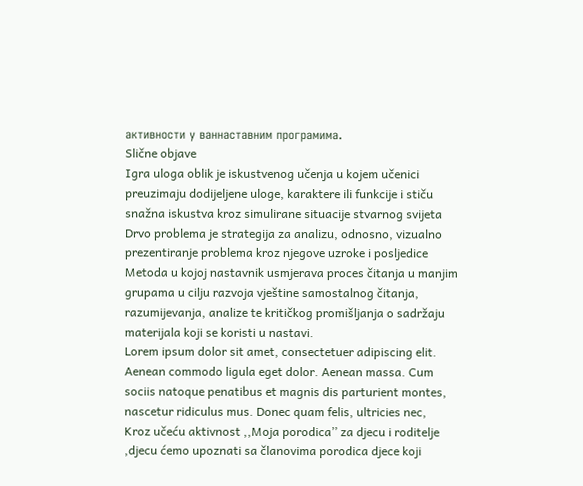активности у ваннаставним програмима.
Slične objave
Igra uloga oblik je iskustvenog učenja u kojem učenici preuzimaju dodijeljene uloge, karaktere ili funkcije i stiču snažna iskustva kroz simulirane situacije stvarnog svijeta
Drvo problema je strategija za analizu, odnosno, vizualno prezentiranje problema kroz njegove uzroke i posljedice
Metoda u kojoj nastavnik usmjerava proces čitanja u manjim grupama u cilju razvoja vještine samostalnog čitanja, razumijevanja, analize te kritičkog promišljanja o sadržaju materijala koji se koristi u nastavi.
Lorem ipsum dolor sit amet, consectetuer adipiscing elit. Aenean commodo ligula eget dolor. Aenean massa. Cum sociis natoque penatibus et magnis dis parturient montes, nascetur ridiculus mus. Donec quam felis, ultricies nec,
Kroz učeću aktivnost ,,Moja porodica’’ za djecu i roditelje ,djecu ćemo upoznati sa članovima porodica djece koji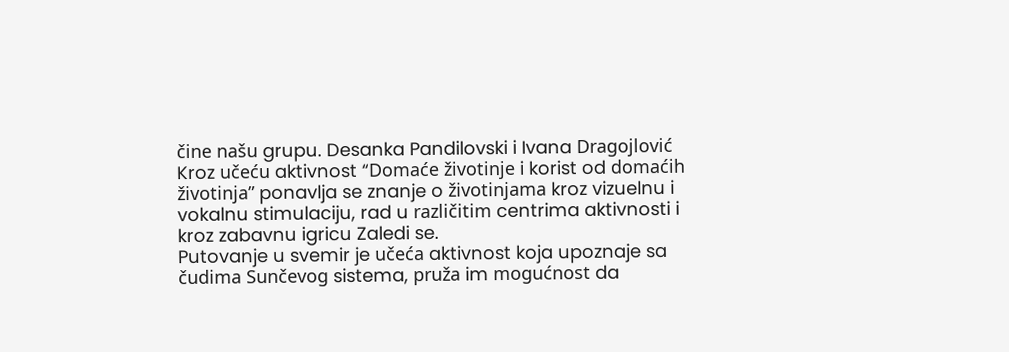čine našu grupu. Desanka Pandilovski i Ivana Dragojlović
Kroz učeću aktivnost “Domaće životinje i korist od domaćih životinja” ponavlja se znanje o životinjama kroz vizuelnu i vokalnu stimulaciju, rad u različitim centrima aktivnosti i kroz zabavnu igricu Zaledi se.
Putovanje u svemir je učeća aktivnost koja upoznaje sa čudima Sunčevog sistema, pruža im mogućnost da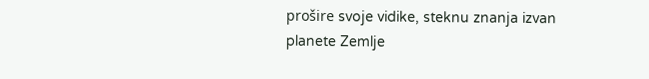prošire svoje vidike, steknu znanja izvan planete Zemlje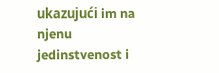ukazujući im na njenu jedinstvenost i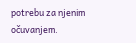potrebu za njenim očuvanjem.